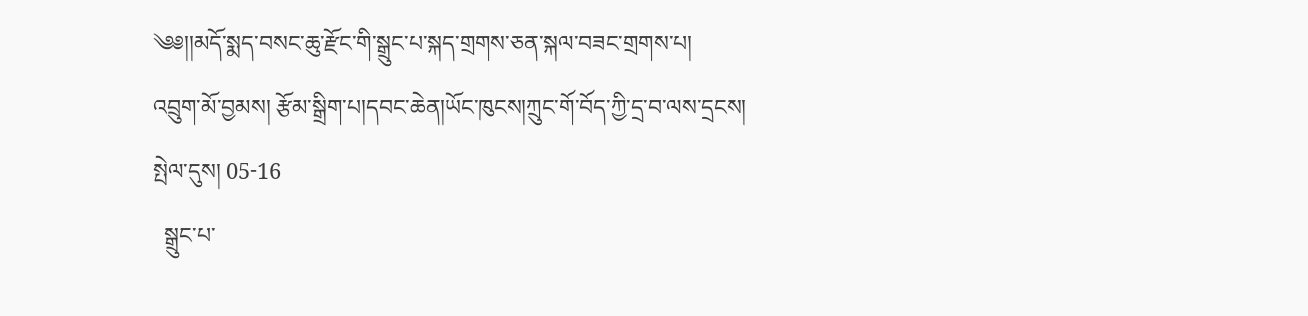༄༅།།མདོ་སྨད་བསང་ཆུ་རྫོང་གི་སྒྲུང་པ་སྐད་གྲགས་ཅན་སྐལ་བཟང་གྲགས་པ།
འབྲུག་མོ་བྱམས། རྩོམ་སྒྲིག་པ།དབང་ཆེན།ཡོང་ཁུངས།ཀྲུང་གོ་བོད་ཀྱི་དྲ་བ་ལས་དྲངས། སྤེལ་དུས། 05-16
  སྒྲུང་པ་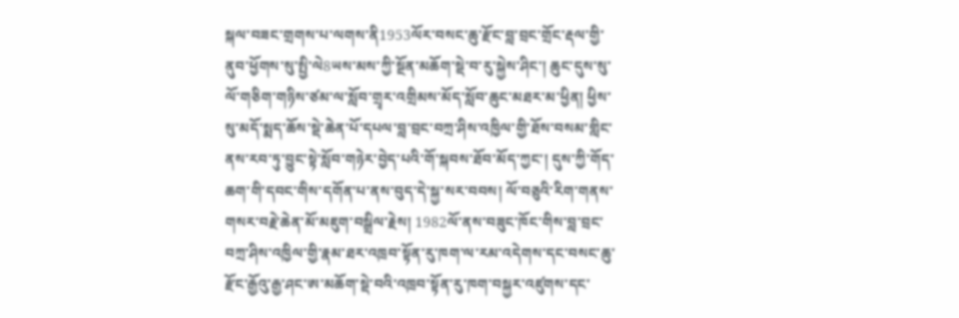སྐལ་བཟང་གྲགས་པ་ལགས་ནི1953ལོར་བསང་ཆུ་རྫོང་བླ་བྲང་གྲོང་རྡལ་གྱི་ནུབ་ཕྱོགས་སུ་སྤྱི་ལེ8ཡས་མས་ཀྱི་སྔོན་མཆོག་སྡེ་བ་རུ་སྐྱེས་ཤིང་། ཆུང་དུས་སུ་ལོ་གཅིག་གཉིས་ཙམ་ལ་སློབ་གྲྭར་འགྲིམས་མོད་སློབ་ཆུང་མཐར་མ་ཕྱིན། ཕྱིས་སུ་མདོ་སྨད་ཆོས་སྡེ་ཆེན་པོ་དཔལ་བླ་བྲང་བཀྲ་ཤིས་འཁྱིལ་གྱི་ཐོས་བསམ་གླིང་ནས་རབ་ཏུ་བྱུང་སྟེ་སློབ་གཉེར་བྱེད་པའི་གོ་སྐབས་ཐོབ་མོད་ཀྱང་། དུས་ཀྱི་གོད་ཆག་གི་དབང་གིས་དགོན་པ་ནས་བུད་དེ་སྐྱ་སར་བབས། ལོ་བཅུའི་རིག་གནས་གསར་བརྗེ་ཆེན་མོ་མཇུག་བསྒྲིལ་རྗེས། 1982ལོ་ནས་བཟུང་ཁོང་གིས་བླ་བྲང་བཀྲ་ཤིས་འཁྱིལ་གྱི་རྣམ་ཐར་འཁྲབ་སྟོན་རུ་ཁག་ལ་རམ་འདེགས་དང་བསང་ཆུ་རྫོང་རྒྱོའུ་རྒྱ་ཤང་ཨ་མཆོག་སྡེ་བའི་འཁྲབ་སྟོན་རུ་ཁག་བསྐྱར་འཛུགས་དང་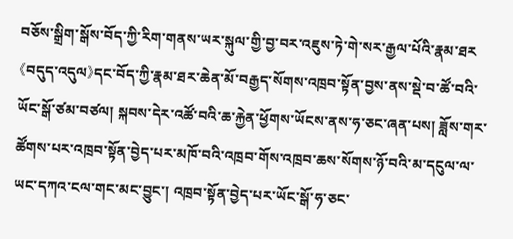བཅོས་སྒྲིག་སྒོས་བོད་ཀྱི་རིག་གནས་ཡར་སྐུལ་གྱི་བྱ་བར་འཇུས་ཏེ་གེ་སར་རྒྱལ་པོའི་རྣམ་ཐར《བདུད་འདུལ》དང་བོད་ཀྱི་རྣམ་ཐར་ཆེན་མོ་བརྒྱད་སོགས་འཁྲབ་སྟོན་བྱས་ནས་སྡེ་བ་ཚོ་བའི་ཡོང་སྒོ་ཙམ་བཙལ། སྐབས་དེར་འཚོ་བའི་ཆ་རྐྱེན་ཕྱོགས་ཡོངས་ནས་ཧ་ཅང་ཞན་པས། ཟློས་གར་ཚོགས་པར་འཁྲབ་སྟོན་བྱེད་པར་མཁོ་བའི་འཁྲབ་གོས་འཁྲབ་ཆས་སོགས་ཉོ་བའི་མ་དངུལ་ལ་ཡང་དཀའ་ངལ་གང་མང་བྱུང་། འཁྲབ་སྟོན་བྱེད་པར་ཡོང་སྒོ་ཧ་ཅང་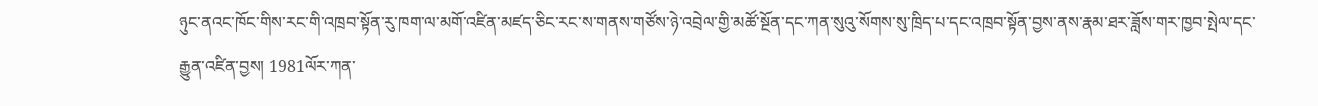ཉུང་ནའང་ཁོང་གིས་རང་གི་འཁྲབ་སྟོན་རུ་ཁག་ལ་མགོ་འཛིན་མཛད་ཅིང་རང་ས་གནས་གཙོས་ཉེ་འབྲེལ་གྱི་མཚོ་སྔོན་དང་ཀན་སུའུ་སོགས་སུ་ཁྲིད་པ་དང་འཁྲབ་སྟོན་བྱས་ནས་རྣམ་ཐར་ཟློས་གར་ཁྱབ་སྤེལ་དང་རྒྱུན་འཛིན་བྱས། 1981ལོར་ཀན་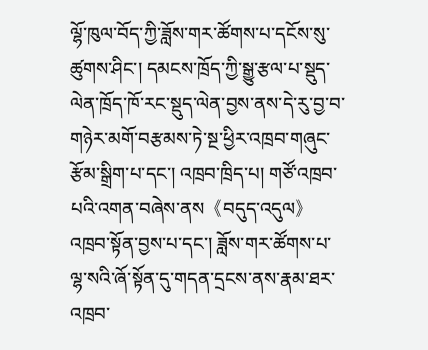ལྷོ་ཁུལ་བོད་ཀྱི་ཟློས་གར་ཚོགས་པ་དངོས་སུ་ཚུགས་ཤིང་། དམངས་ཁྲོད་ཀྱི་སྒྱུ་རྩལ་པ་སྡུད་ལེན་ཁྲོད་ཁོ་རང་སྡུད་ལེན་བྱས་ནས་དེ་རུ་བྱ་བ་གཉེར་མགོ་བརྩམས་ཏེ་སྔ་ཕྱིར་འཁྲབ་གཞུང་རྩོམ་སྒྲིག་པ་དང་། འཁྲབ་ཁྲིད་པ། གཙོ་འཁྲབ་པའི་འགན་བཞེས་ནས《བདུད་འདུལ》འཁྲབ་སྟོན་བྱས་པ་དང་། ཟློས་གར་ཚོགས་པ་ལྷ་སའི་ཞོ་སྟོན་དུ་གདན་དྲངས་ནས་རྣམ་ཐར་འཁྲབ་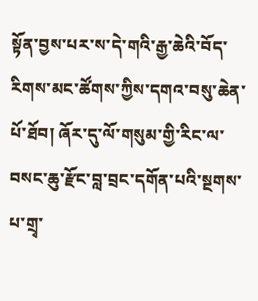སྟོན་བྱས་པར་ས་དེ་གའི་རྒྱ་ཆེའི་བོད་རིགས་མང་ཚོགས་ཀྱིས་དགའ་བསུ་ཆེན་པོ་ཐོབ། ཞོར་དུ་ལོ་གསུམ་གྱི་རིང་ལ་བསང་ཆུ་རྫོང་བླ་བྲང་དགོན་པའི་སྔགས་པ་གྲྭ་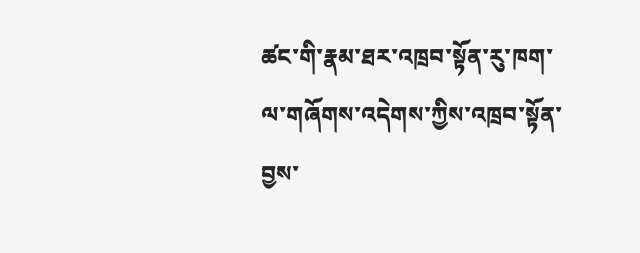ཚང་གི་རྣམ་ཐར་འཁྲབ་སྟོན་རུ་ཁག་ལ་གཞོགས་འདེགས་ཀྱིས་འཁྲབ་སྟོན་བྱས་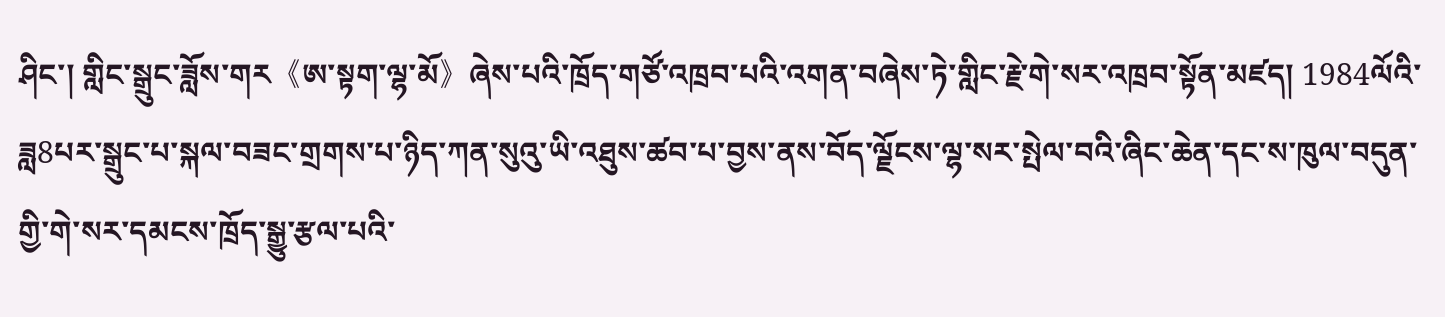ཤིང་། གླིང་སྒྲུང་ཟློས་གར《ཨ་སྟག་ལྷ་མོ》ཞེས་པའི་ཁྲོད་གཙོ་འཁྲབ་པའི་འགན་བཞེས་ཏེ་གླིང་རྗེ་གེ་སར་འཁྲབ་སྟོན་མཛད། 1984ལོའི་ཟླ8པར་སྒྲུང་པ་སྐལ་བཟང་གྲགས་པ་ཉིད་ཀན་སུའུ་ཡི་འཐུས་ཚབ་པ་བྱས་ནས་བོད་ལྗོངས་ལྷ་སར་སྤེལ་བའི་ཞིང་ཆེན་དང་ས་ཁུལ་བདུན་གྱི་གེ་སར་དམངས་ཁྲོད་སྒྱུ་རྩལ་པའི་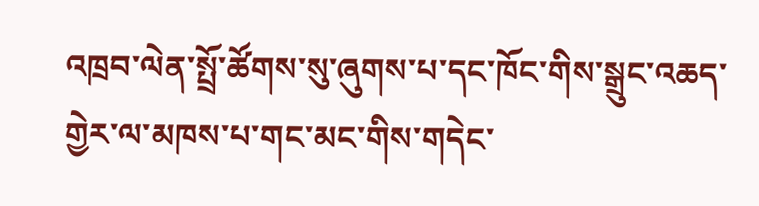འཁྲབ་ལེན་སྤྲོ་ཚོགས་སུ་ཞུགས་པ་དང་ཁོང་གིས་སྒྲུང་འཆད་གྱེར་ལ་མཁས་པ་གང་མང་གིས་གདེང་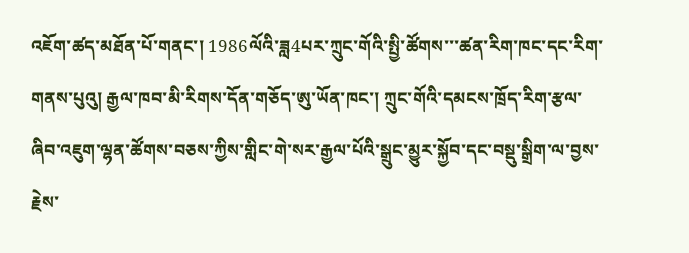འཇོག་ཚད་མཐོན་པོ་གནང་། 1986ལོའི་ཟླ4པར་ཀྲུང་གོའི་སྤྱི་ཚོགས་་་ཚན་རིག་ཁང་དང་རིག་གནས་པུའུ། རྒྱལ་ཁབ་མི་རིགས་དོན་གཅོད་ཨུ་ཡོན་ཁང་། ཀྲུང་གོའི་དམངས་ཁྲོད་རིག་རྩལ་ཞིབ་འཇུག་ལྷན་ཚོགས་བཅས་ཀྱིས་གླིང་གེ་སར་རྒྱལ་པོའི་སྒྲུང་མྱུར་སྐྱོབ་དང་བསྡུ་སྒྲིག་ལ་བྱས་རྗེས་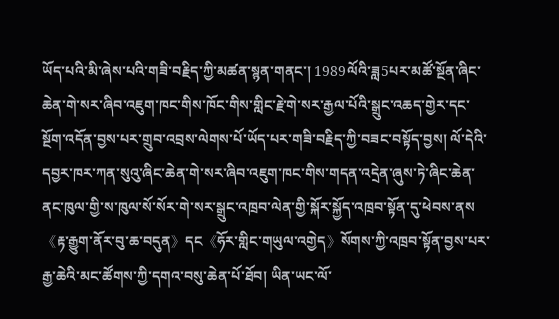ཡོད་པའི་མི་ཞེས་པའི་གཟི་བརྗིད་ཀྱི་མཚན་སྙན་གནང་། 1989ལོའི་ཟླ5པར་མཚོ་སྔོན་ཞིང་ཆེན་གེ་སར་ཞིབ་འཇུག་ཁང་གིས་ཁོང་གིས་གླིང་རྗེ་གེ་སར་རྒྱལ་པོའི་སྒྲུང་འཆད་གྱེར་དང་སྔོག་འདོན་བྱས་པར་གྲུབ་འབྲས་ལེགས་པོ་ཡོད་པར་གཟི་བརྗིད་ཀྱི་བཟང་བསྟོད་བྱས། ལོ་དེའི་དབྱར་ཁར་ཀན་སུའུ་ཞིང་ཆེན་གེ་སར་ཞིབ་འཇུག་ཁང་གིས་གདན་འདྲེན་ཞུས་ཏེ་ཞིང་ཆེན་ནང་ཁུལ་གྱི་ས་ཁུལ་སོ་སོར་གེ་སར་སྒྲུང་འཁྲབ་ལེན་གྱི་སྐོར་སྐྱོད་འཁྲབ་སྟོན་དུ་ཕེབས་ནས《རྟ་རྒྱུག་ནོར་བུ་ཆ་བདུན》དང《ཧོར་གླིང་གཡུལ་འགྱེད》སོགས་ཀྱི་འཁྲབ་སྟོན་བྱས་པར་རྒྱ་ཆེའི་མང་ཚོགས་ཀྱི་དགའ་བསུ་ཆེན་པོ་ཐོབ། ཡིན་ཡང་ལོ་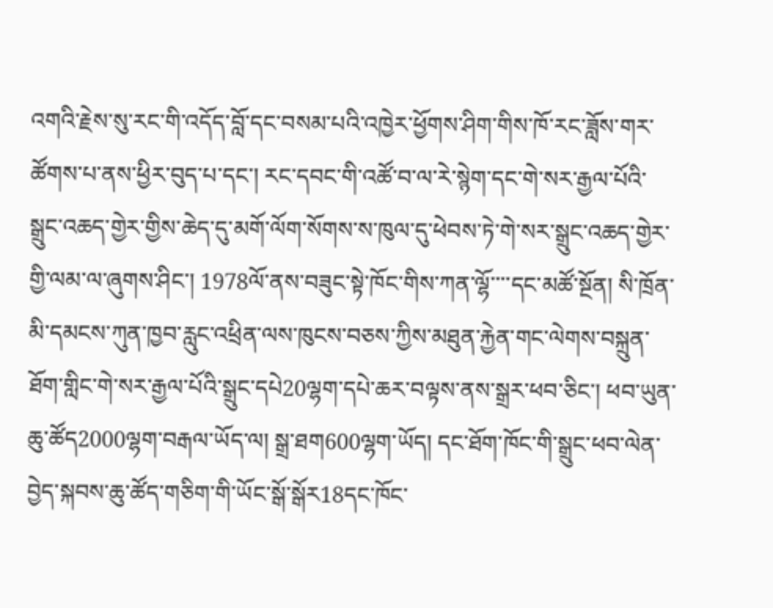འགའི་རྗེས་སུ་རང་གི་འདོད་བློ་དང་བསམ་པའི་འཁྱེར་ཕྱོགས་ཤིག་གིས་ཁོ་རང་ཟློས་གར་ཚོགས་པ་ནས་ཕྱིར་བུད་པ་དང་། རང་དབང་གི་འཚོ་བ་ལ་རེ་སྙེག་དང་གེ་སར་རྒྱལ་པོའི་སྒྲུང་འཆད་གྱེར་གྱིས་ཆེད་དུ་མགོ་ལོག་སོགས་ས་ཁུལ་དུ་ཕེབས་ཏེ་གེ་སར་སྒྲུང་འཆད་གྱེར་གྱི་ལམ་ལ་ཞུགས་ཤིང་། 1978ལོ་ནས་བཟུང་སྟེ་ཁོང་གིས་ཀན་ལྷོ་་་་དང་མཚོ་སྔོན། སི་ཁྲོན་མི་དམངས་ཀུན་ཁྱབ་རླུང་འཕྲིན་ལས་ཁུངས་བཅས་ཀྱིས་མཐུན་རྐྱེན་གང་ལེགས་བསྐྲུན་ཐོག་གླིང་གེ་སར་རྒྱལ་པོའི་སྒྲུང་དཔེ20ལྷག་དཔེ་ཆར་བལྟས་ནས་སྒྲར་ཕབ་ཅིང་། ཕབ་ཡུན་ཆུ་ཚོད2000ལྷག་བརྒལ་ཡོད་ལ། སྒྲ་ཐག600ལྷག་ཡོད། དང་ཐོག་ཁོང་གི་སྒྲུང་ཕབ་ལེན་བྱེད་སྐབས་ཆུ་ཚོད་གཅིག་གི་ཡོང་སྒོ་སྒོར18དང་ཁོང་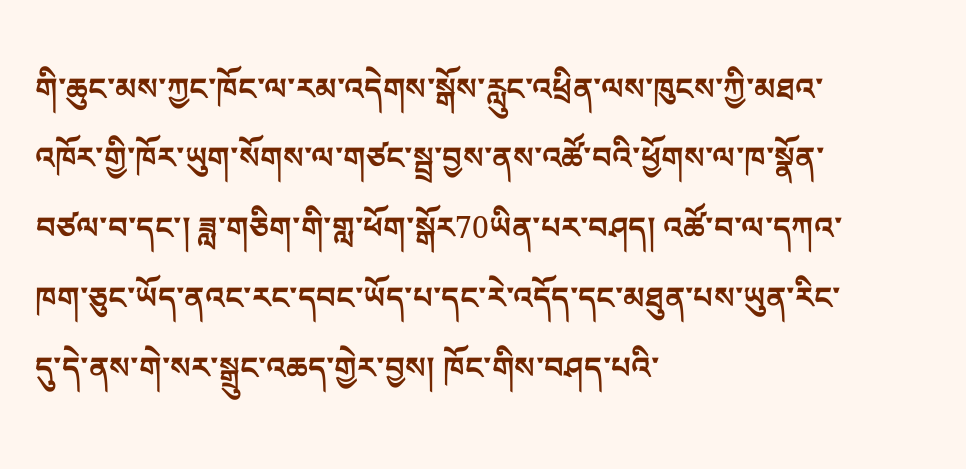གི་ཆུང་མས་ཀྱང་ཁོང་ལ་རམ་འདེགས་སྒོས་རླུང་འཕྲིན་ལས་ཁུངས་ཀྱི་མཐའ་འཁོར་གྱི་ཁོར་ཡུག་སོགས་ལ་གཙང་སྦྲ་བྱས་ནས་འཚོ་བའི་ཕྱོགས་ལ་ཁ་སྣོན་བཙལ་བ་དང་། ཟླ་གཅིག་གི་གླ་ཕོག་སྒོར70ཡིན་པར་བཤད། འཚོ་བ་ལ་དཀའ་ཁག་ཅུང་ཡོད་ནའང་རང་དབང་ཡོད་པ་དང་རེ་འདོད་དང་མཐུན་པས་ཡུན་རིང་དུ་དེ་ནས་གེ་སར་སྒྲུང་འཆད་གྱེར་བྱས། ཁོང་གིས་བཤད་པའི་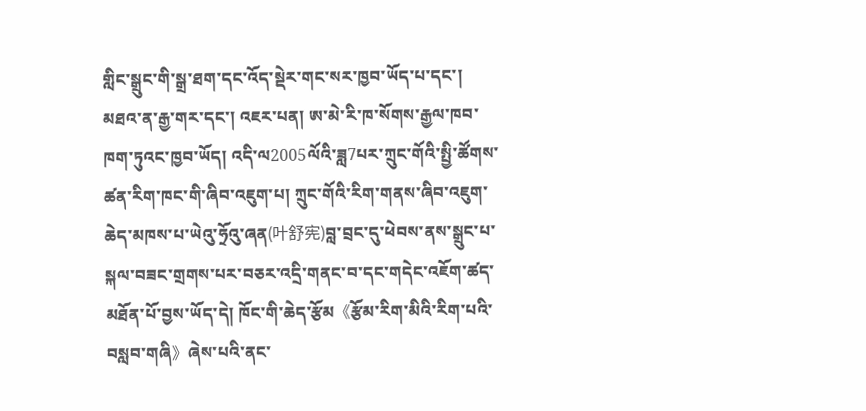གླིང་སྒྲུང་གི་སྒྲ་ཐག་དང་འོད་སྡེར་གང་སར་ཁྱབ་ཡོད་པ་དང་། མཐའ་ན་རྒྱ་གར་དང་། འཇར་པན། ཨ་མེ་རི་ཁ་སོགས་རྒྱལ་ཁབ་ཁག་ཏུའང་ཁྱབ་ཡོད། འདི་ལ2005ལོའི་ཟླ7པར་ཀྲུང་གོའི་སྤྱི་ཚོགས་ཚན་རིག་ཁང་གི་ཞིབ་འཇུག་པ། ཀྲུང་གོའི་རིག་གནས་ཞིབ་འཇུག་ཆེད་མཁས་པ་ཡེའུ་ཧྲོའུ་ཞན(叶舒宪)བླ་བྲང་དུ་ཕེབས་ནས་སྒྲུང་པ་སྐལ་བཟང་གྲགས་པར་བཅར་འདྲི་གནང་བ་དང་གདེང་འཇོག་ཚད་མཐོན་པོ་བྱས་ཡོད་དེ། ཁོང་གི་ཆེད་རྩོམ《རྩོམ་རིག་མིའི་རིག་པའི་བསླབ་གཞི》ཞེས་པའི་ནང་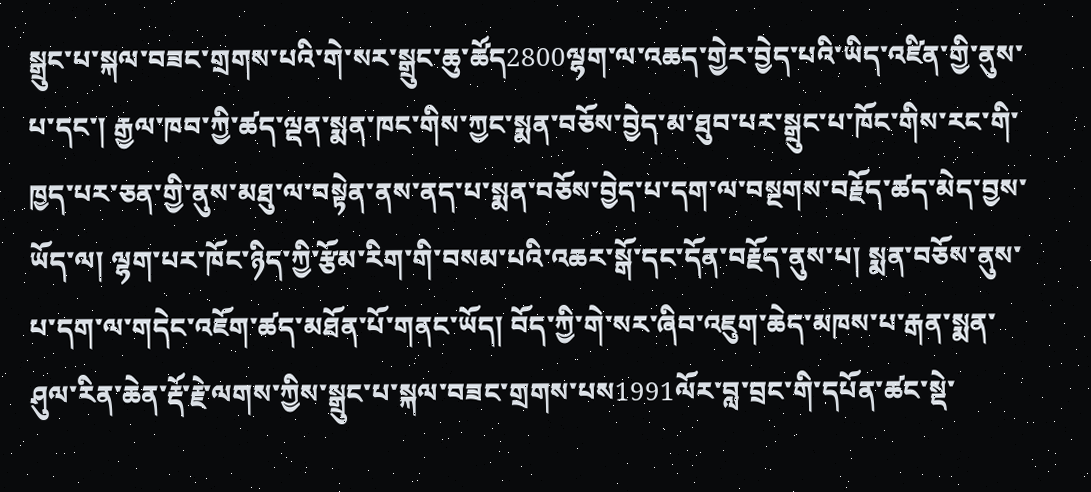སྒྲུང་པ་སྐལ་བཟང་གྲགས་པའི་གེ་སར་སྒྲུང་ཆུ་ཚོད2800ལྷག་ལ་འཆད་གྱེར་བྱེད་པའི་ཡིད་འཛིན་གྱི་ནུས་པ་དང་། རྒྱལ་ཁབ་ཀྱི་ཚད་ལྡན་སྨན་ཁང་གིས་ཀྱང་སྨན་བཅོས་བྱེད་མ་ཐུབ་པར་སྒྲུང་པ་ཁོང་གིས་རང་གི་ཁྱད་པར་ཅན་གྱི་ནུས་མཐུ་ལ་བསྟེན་ནས་ནད་པ་སྨན་བཅོས་བྱེད་པ་དག་ལ་བསྔགས་བརྗོད་ཚད་མེད་བྱས་ཡོད་ལ། ལྷག་པར་ཁོང་ཉིད་ཀྱི་རྩོམ་རིག་གི་བསམ་པའི་འཆར་སྒོ་དང་དོན་བརྗོད་ནུས་པ། སྨན་བཅོས་ནུས་པ་དག་ལ་གདེང་འཇོག་ཚད་མཐོན་པོ་གནང་ཡོད། བོད་ཀྱི་གེ་སར་ཞིབ་འཇུག་ཆེད་མཁས་པ་རྒན་སྨན་ཤུལ་རིན་ཆེན་རྡོ་རྗེ་ལགས་ཀྱིས་སྒྲུང་པ་སྐལ་བཟང་གྲགས་པས1991ལོར་བླ་བྲང་གི་དཔོན་ཚང་སྡེ་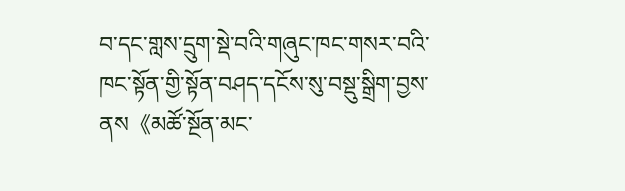བ་དང་གླས་དྲུག་སྡེ་བའི་གཞུང་ཁང་གསར་བའི་ཁང་སྟོན་གྱི་སྟོན་བཤད་དངོས་སུ་བསྡུ་སྒྲིག་བྱས་ནས《མཚོ་སྔོན་མང་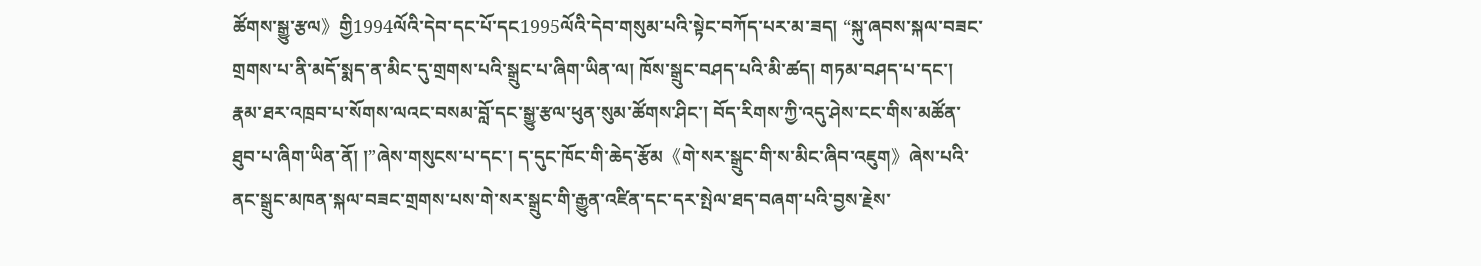ཚོགས་སྒྱུ་རྩལ》གྱི1994ལོའི་དེབ་དང་པོ་དང1995ལོའི་དེབ་གསུམ་པའི་སྟེང་བཀོད་པར་མ་ཟད། “སྐུ་ཞབས་སྐལ་བཟང་གྲགས་པ་ནི་མདོ་སྨད་ན་མིང་དུ་གྲགས་པའི་སྒྲུང་པ་ཞིག་ཡིན་ལ། ཁོས་སྒྲུང་བཤད་པའི་མི་ཚད། གཏམ་བཤད་པ་དང་། རྣམ་ཐར་འཁྲབ་པ་སོགས་ལའང་བསམ་བློ་དང་སྒྱུ་རྩལ་ཕུན་སུམ་ཚོགས་ཤིང་། བོད་རིགས་ཀྱི་འདུ་ཤེས་ངང་གིས་མཚོན་ཐུབ་པ་ཞིག་ཡིན་ནོ། །”ཞེས་གསུངས་པ་དང་། ད་དུང་ཁོང་གི་ཆེད་རྩོམ《གེ་སར་སྒྲུང་གི་ས་མིང་ཞིབ་འཇུག》ཞེས་པའི་ནང་སྒྲུང་མཁན་སྐལ་བཟང་གྲགས་པས་གེ་སར་སྒྲུང་གི་རྒྱུན་འཛིན་དང་དར་སྤེལ་ཐད་བཞག་པའི་བྱས་རྗེས་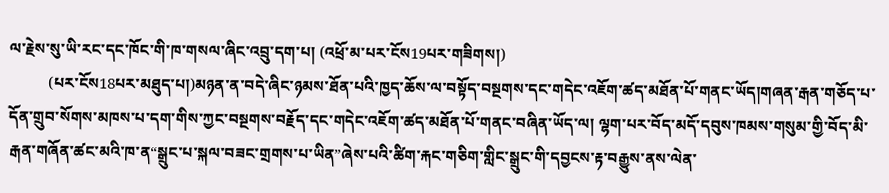ལ་རྗེས་སུ་ཡི་རང་དང་ཁོང་གི་ཁ་གསལ་ཞིང་འབྲུ་དག་པ། (འཕྲོ་མ་པར་ངོས19པར་གཟིགས།)
          (པར་ངོས18པར་མཐུད་པ།)མཉན་ན་བདེ་ཞིང་ཉམས་ཐོན་པའི་ཁྱད་ཆོས་ལ་བསྟོད་བསྔགས་དང་གདེང་འཇོག་ཚད་མཐོན་པོ་གནང་ཡོད།གཞན་རྒན་གཅོད་པ་དོན་གྲུབ་སོགས་མཁས་པ་དག་གིས་ཀྱང་བསྔགས་བརྗོད་དང་གདེང་འཇོག་ཚད་མཐོན་པོ་གནང་བཞིན་ཡོད་ལ། ལྷག་པར་བོད་མདོ་དབུས་ཁམས་གསུམ་གྱི་བོད་མི་རྒན་གཞོན་ཚང་མའི་ཁ་ན“སྒྲུང་པ་སྐལ་བཟང་གྲགས་པ་ཡིན”ཞེས་པའི་ཚིག་རྐང་གཅིག་གླིང་སྒྲུང་གི་དབྱངས་རྟ་བརྒྱུས་ནས་ལེན་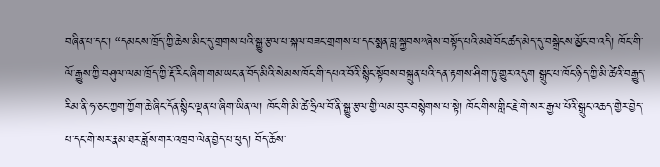བཞིན་པ་དང་། “དམངས་ཁྲོད་ཀྱི་ཆེས་མིང་དུ་གྲགས་པའི་སྒྱུ་རྩལ་པ་སྐལ་བཟང་གྲགས་པ་དང་སྨན་བླ་སྐྱབས”ཞེས་བསྟོད་པའི་མཐེ་བོང་ཚད་མེད་དུ་བསྒྲེངས་མྱོང་བ་འདི། ཁོང་གི་ལོ་རྒྱུས་ཀྱི་བཤུལ་ལམ་ཁྲོད་ཀྱི་རྡོ་རིང་ཞིག་གམ་ཡང་ན་བོད་མིའི་སེམས་ཁོང་གི་དཔའ་བོའི་སྙིང་སྟོབས་བསྐྲུན་པའི་དན་རྟགས་ཤིག་ཏུ་གྱུར་འདུག སྒྲུང་པ་ཁོང་ཉིད་ཀྱི་མི་ཚེའི་བརྒྱུད་རིམ་ནི་ཧ་ཅང་ཀྱག་ཀྱོག་ཆེ་ཞིང་དོན་སྙིང་ལྡན་པ་ཞིག་ཡིན་ལ། ཁོང་གི་མི་ཚེ་ཧྲིལ་བོ་ནི་སྒྱུ་རྩལ་གྱི་ལམ་བུར་བསྙེགས་པ་སྟེ། ཁོང་གིས་གླིང་རྗེ་གེ་སར་རྒྱལ་པོའི་སྒྲུང་འཆད་གྱེར་བྱེད་པ་དང་གེ་སར་རྣམ་ཐར་ཟློས་གར་འཁྲབ་ལེན་བྱེད་པ་ཕུད། བོད་ཆོས་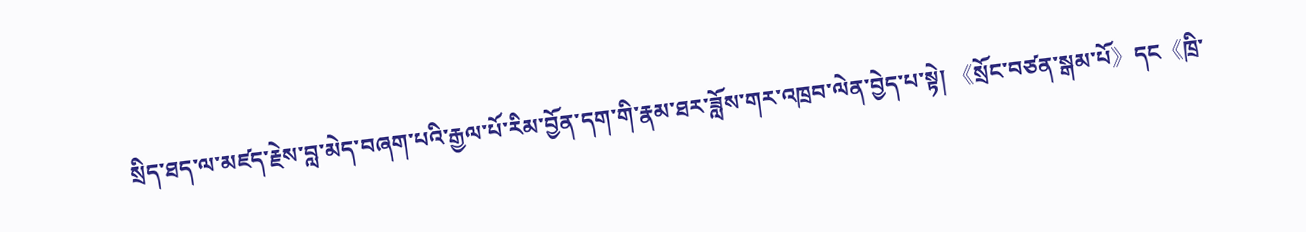སྲིད་ཐད་ལ་མཛད་རྗེས་བླ་མེད་བཞག་པའི་རྒྱལ་པོ་རིམ་བྱོན་དག་གི་རྣམ་ཐར་ཟློས་གར་འཁྲབ་ལེན་བྱེད་པ་སྟེ། 《སྲོང་བཙན་སྒམ་པོ》དང《ཁྲི་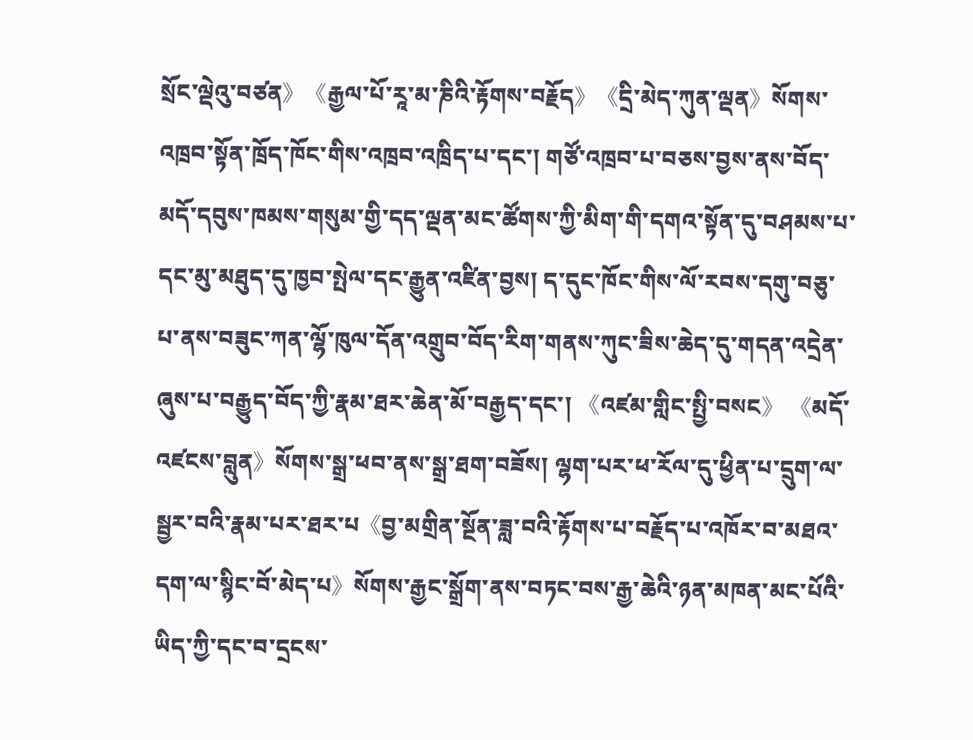སྲོང་ལྡེའུ་བཙན》《རྒྱལ་པོ་རཱ་མ་ཎིའི་རྟོགས་བརྗོད》《དྲི་མེད་ཀུན་ལྡན》སོགས་འཁྲབ་སྟོན་ཁྲོད་ཁོང་གིས་འཁྲབ་འཁྲིད་པ་དང་། གཙོ་འཁྲབ་པ་བཅས་བྱས་ནས་བོད་མདོ་དབུས་ཁམས་གསུམ་གྱི་དད་ལྡན་མང་ཚོགས་ཀྱི་མིག་གི་དགའ་སྟོན་དུ་བཤམས་པ་དང་མུ་མཐུད་དུ་ཁྱབ་སྤེལ་དང་རྒྱུན་འཛིན་བྱས། ད་དུང་ཁོང་གིས་ལོ་རབས་དགུ་བཅུ་པ་ནས་བཟུང་ཀན་ལྷོ་ཁུལ་དོན་འགྲུབ་བོད་རིག་གནས་ཀུང་ཟིས་ཆེད་དུ་གདན་འདྲེན་ཞུས་པ་བརྒྱུད་བོད་ཀྱི་རྣམ་ཐར་ཆེན་མོ་བརྒྱད་དང་། 《འཛམ་གླིང་སྤྱི་བསང》 《མདོ་འཛངས་བླུན》སོགས་སྒྲ་ཕབ་ནས་སྒྲ་ཐག་བཟོས། ལྷག་པར་ཕ་རོལ་དུ་ཕྱིན་པ་དྲུག་ལ་སྦྱར་བའི་རྣམ་པར་ཐར་པ《བྱ་མགྲིན་སྔོན་ཟླ་བའི་རྟོགས་པ་བརྗོད་པ་འཁོར་བ་མཐའ་དག་ལ་སྙིང་བོ་མེད་པ》སོགས་རྒྱང་སྒྲོག་ནས་བཏང་བས་རྒྱ་ཆེའི་ཉན་མཁན་མང་པོའི་ཡིད་ཀྱི་དང་བ་དྲངས་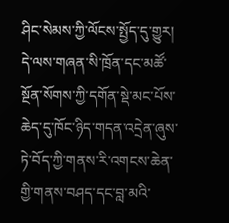ཤིང་སེམས་ཀྱི་ལོངས་སྤྱོད་དུ་གྱུར། དེ་ལས་གཞན་སི་ཁྲོན་དང་མཚོ་སྔོན་སོགས་ཀྱི་དགོན་སྡེ་མང་པོས་ཆེད་དུ་ཁོང་ཉིད་གདན་འདྲེན་ཞུས་ཏེ་བོད་ཀྱི་གནས་རི་འགངས་ཆེན་གྱི་གནས་བཤད་དང་བླ་མའི་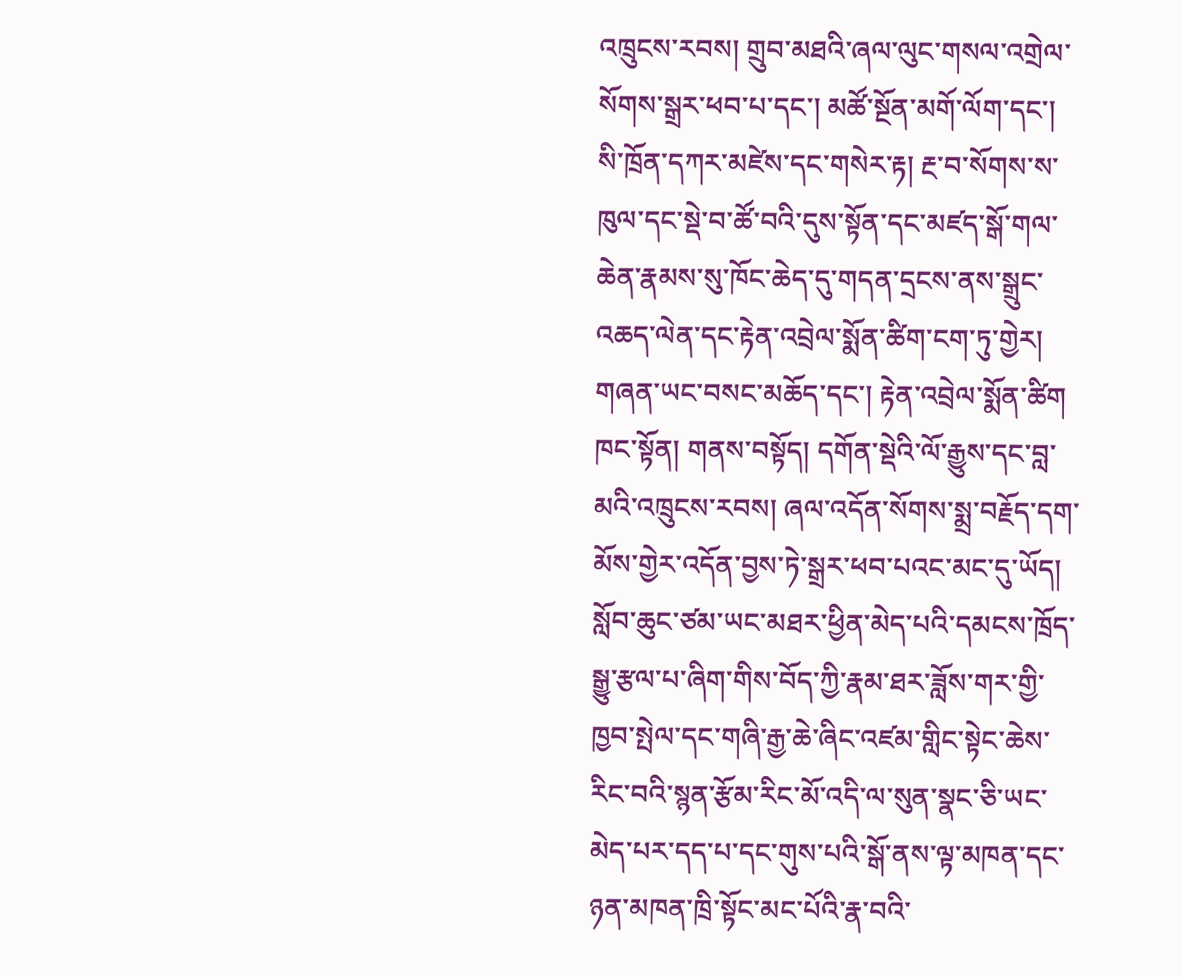འཁྲུངས་རབས། གྲུབ་མཐའི་ཞལ་ལུང་གསལ་འགྲེལ་སོགས་སྒྲར་ཕབ་པ་དང་། མཚོ་སྔོན་མགོ་ལོག་དང་། སི་ཁྲོན་དཀར་མཛེས་དང་གསེར་རྟ། རྔ་བ་སོགས་ས་ཁུལ་དང་སྡེ་བ་ཚོ་བའི་དུས་སྟོན་དང་མཛད་སྒོ་གལ་ཆེན་རྣམས་སུ་ཁོང་ཆེད་དུ་གདན་དྲངས་ནས་སྒྲུང་འཆད་ལེན་དང་རྟེན་འབྲེལ་སྨོན་ཚིག་ངག་ཏུ་གྱེར། གཞན་ཡང་བསང་མཆོད་དང་། རྟེན་འབྲེལ་སྨོན་ཚིག ཁང་སྟོན། གནས་བསྟོད། དགོན་སྡེའི་ལོ་རྒྱུས་དང་བླ་མའི་འཁྲུངས་རབས། ཞལ་འདོན་སོགས་སྨྲ་བརྗོད་དག་མོས་གྱེར་འདོན་བྱས་ཏེ་སྒྲར་ཕབ་པའང་མང་དུ་ཡོད། སློབ་ཆུང་ཙམ་ཡང་མཐར་ཕྱིན་མེད་པའི་དམངས་ཁྲོད་སྒྱུ་རྩལ་པ་ཞིག་གིས་བོད་ཀྱི་རྣམ་ཐར་ཟློས་གར་གྱི་ཁྱབ་སྤེལ་དང་གཞི་རྒྱ་ཆེ་ཞིང་འཛམ་གླིང་སྟེང་ཆེས་རིང་བའི་སྙན་རྩོམ་རིང་མོ་འདི་ལ་སུན་སྣང་ཅི་ཡང་མེད་པར་དད་པ་དང་གུས་པའི་སྒོ་ནས་ལྟ་མཁན་དང་ཉན་མཁན་ཁྲི་སྟོང་མང་པོའི་རྣ་བའི་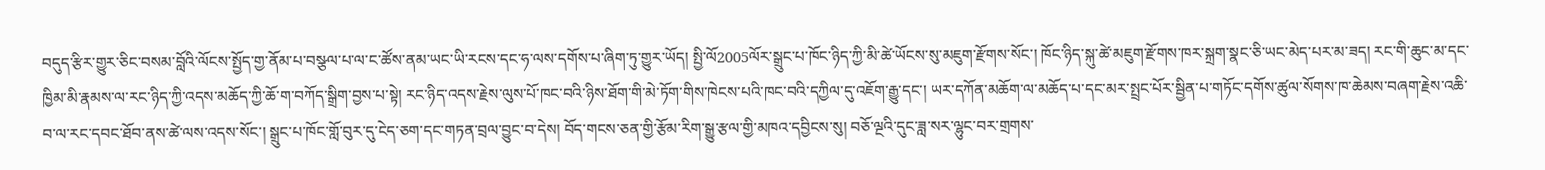བདུད་རྩིར་གྱུར་ཅིང་བསམ་བློའི་ལོངས་སྤྱོད་གྱ་ནོམ་པ་བསྩལ་པ་ལ་ང་ཚོས་ནམ་ཡང་ཡི་རངས་དང་ཧ་ལས་དགོས་པ་ཞིག་ཏུ་གྱུར་ཡོད། སྤྱི་ལོ2005ལོར་སྒྲུང་པ་ཁོང་ཉིད་ཀྱི་མི་ཚེ་ཡོངས་སུ་མཇུག་རྫོགས་སོང་། ཁོང་ཉིད་སྐུ་ཚེ་མཇུག་རྫོགས་ཁར་སྐྲག་སྣང་ཅི་ཡང་མེད་པར་མ་ཟད། རང་གི་ཆུང་མ་དང་ཁྱིམ་མི་རྣམས་ལ་རང་ཉིད་ཀྱི་འདས་མཆོད་ཀྱི་ཆོ་ག་བཀོད་སྒྲིག་བྱས་པ་སྟེ། རང་ཉིད་འདས་རྗེས་ལུས་པོ་ཁང་བའི་ཉིས་ཐོག་གི་མེ་ཏོག་གིས་ཁེངས་པའི་ཁང་བའི་དཀྱིལ་དུ་འཇོག་རྒྱུ་དང་། ཡར་དཀོན་མཆོག་ལ་མཆོད་པ་དང་མར་སྤྲང་པོར་སྦྱིན་པ་གཏོང་དགོས་ཚུལ་སོགས་ཁ་ཆེམས་བཞག་རྗེས་འཆི་བ་ལ་རང་དབང་ཐོབ་ནས་ཚེ་ལས་འདས་སོང་། སྒྲུང་པ་ཁོང་གློ་བུར་དུ་ངེད་ཅག་དང་གཏན་བྲལ་བྱུང་བ་དེས། བོད་གངས་ཅན་གྱི་རྩོམ་རིག་སྒྱུ་རྩལ་གྱི་མཁའ་དབྱིངས་སུ། བཅོ་ལྔའི་དུང་ཟླ་སར་ལྷུང་བར་གྲགས་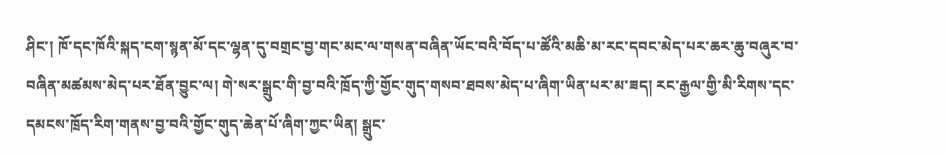ཤིང་། ཁོ་དང་ཁོའི་སྐད་ངག་སྙན་མོ་དང་ལྷན་དུ་བགྲང་བྱ་གང་མང་ལ་གསན་བཞིན་ཡོང་བའི་བོད་པ་ཚོའི་མཆི་མ་རང་དབང་མེད་པར་ཆར་ཆུ་བཞུར་བ་བཞིན་མཚམས་མེད་པར་ཐོན་བྱུང་ལ། གེ་སར་སྒྲུང་གི་བྱ་བའི་ཁྲོད་ཀྱི་གྱོང་གུད་གསབ་ཐབས་མེད་པ་ཞིག་ཡིན་པར་མ་ཟད། རང་རྒྱལ་གྱི་མི་རིགས་དང་དམངས་ཁྲོད་རིག་གནས་བྱ་བའི་གྱོང་གུད་ཆེན་པོ་ཞིག་ཀྱང་ཡིན། སྒྲུང་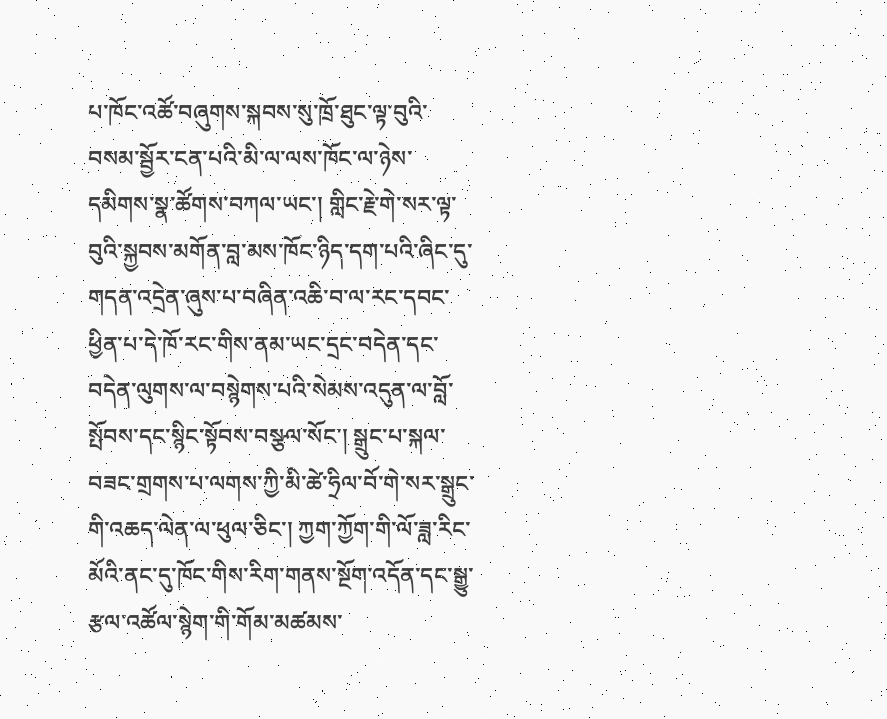པ་ཁོང་འཚོ་བཞུགས་སྐབས་སུ་ཁྲོ་ཐུང་ལྟ་བུའི་བསམ་སྦྱོར་ངན་པའི་མི་ལ་ལས་ཁོང་ལ་ཉེས་དམིགས་སྣ་ཚོགས་བཀལ་ཡང་། གླིང་རྗེ་གེ་སར་ལྟ་བུའི་སྐྱབས་མགོན་བླ་མས་ཁོང་ཉིད་དག་པའི་ཞིང་དུ་གདན་འདྲེན་ཞུས་པ་བཞིན་འཆི་བ་ལ་རང་དབང་ཕྱིན་པ་དེ་ཁོ་རང་གིས་ནམ་ཡང་དྲང་བདེན་དང་བདེན་ལུགས་ལ་བསྙེགས་པའི་སེམས་འདུན་ལ་བློ་སྤོབས་དང་སྙིང་སྟོབས་བསྩལ་སོང་། སྒྲུང་པ་སྐལ་བཟང་གྲགས་པ་ལགས་ཀྱི་མི་ཚེ་ཧྲིལ་བོ་གེ་སར་སྒྲུང་གི་འཆད་ལེན་ལ་ཕུལ་ཅིང་། ཀྱག་ཀྱོག་གི་ལོ་ཟླ་རིང་མོའི་ནང་དུ་ཁོང་གིས་རིག་གནས་སྔོག་འདོན་དང་སྒྱུ་རྩལ་འཚོལ་སྙེག་གི་གོམ་མཚམས་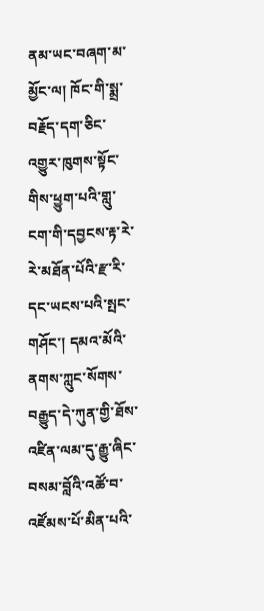ནམ་ཡང་བཞག་མ་མྱོང་ལ། ཁོང་གི་སྨྲ་བརྗོད་དག་ཅིང་འགྱུར་ཁུགས་སྟོང་གིས་ཕྱུག་པའི་གླུ་ངག་གི་དབྱངས་རྟ་རེ་རེ་མཐོན་པོའི་རྫ་རི་དང་ཡངས་པའི་སྤང་གཤོང་། དམའ་མོའི་ནགས་ཀླུང་སོགས་བརྒྱུད་དེ་ཀུན་གྱི་ཐོས་འཛིན་ལམ་དུ་རྒྱུ་ཞིང་བསམ་བློའི་འཚོ་བ་འཛོམས་པོ་མིན་པའི་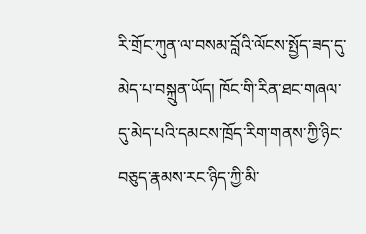རི་གྲོང་ཀུན་ལ་བསམ་བློའི་ལོངས་སྤྱོད་ཟད་དུ་མེད་པ་བསྐྲུན་ཡོད། ཁོང་གི་རིན་ཐང་གཞལ་དུ་མེད་པའི་དམངས་ཁྲོད་རིག་གནས་ཀྱི་ཉིང་བཅུད་རྣམས་རང་ཉིད་ཀྱི་མི་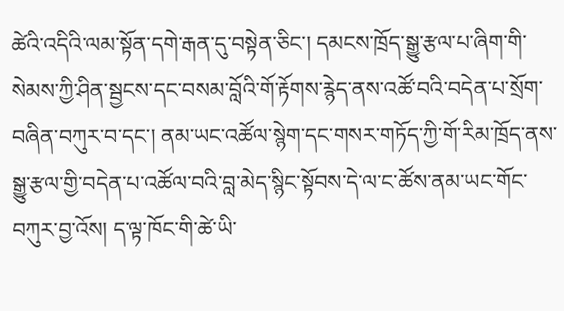ཚེའི་འདིའི་ལམ་སྟོན་དགེ་རྒན་དུ་བསྟེན་ཅིང་། དམངས་ཁྲོད་སྒྱུ་རྩལ་པ་ཞིག་གི་སེམས་ཀྱི་ཤིན་སྦྱངས་དང་བསམ་བློའི་གོ་རྟོགས་རྙེད་ནས་འཚོ་བའི་བདེན་པ་སྲོག་བཞིན་བཀུར་བ་དང་། ནམ་ཡང་འཚོལ་སྙེག་དང་གསར་གཏོད་ཀྱི་གོ་རིམ་ཁྲོད་ནས་སྒྱུ་རྩལ་གྱི་བདེན་པ་འཚོལ་བའི་བླ་མེད་སྙིང་སྟོབས་དེ་ལ་ང་ཚོས་ནམ་ཡང་གོང་བཀུར་བྱ་འོས། ད་ལྟ་ཁོང་གི་ཚེ་ཡི་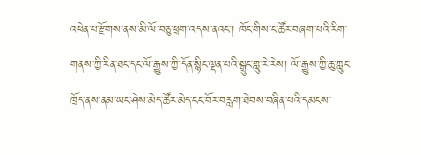འཕེན་པ་རྫོགས་ནས་མི་ལོ་བཅུ་ཕྲག་འདས་ནའང་། ཁོང་གིས་ང་ཚོར་བཞག་པའི་རིག་གནས་ཀྱི་རིན་ཐང་དང་ལོ་རྒྱུས་ཀྱི་དོན་སྙིང་ལྡན་པའི་སྒྲུང་གླུ་རེ་རེས། ལོ་རྒྱུས་ཀྱི་ཆུ་ཀླུང་ཁྲོད་ནས་ནམ་ཡང་ཤེས་མེད་ཚོར་མེད་ངང་བོར་བརླག་ཐེབས་བཞིན་པའི་དམངས་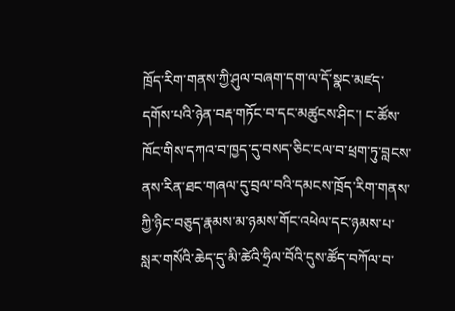ཁྲོད་རིག་གནས་ཀྱི་ཤུལ་བཞག་དག་ལ་དོ་སྣང་མཛད་དགོས་པའི་ཉེན་བརྡ་གཏོང་བ་དང་མཚུངས་ཤིང་། ང་ཚོས་ཁོང་གིས་དཀའ་བ་ཁྱད་དུ་བསད་ཅིང་ངལ་བ་ཕྲག་ཏུ་བླངས་ནས་རིན་ཐང་གཞལ་དུ་བྲལ་བའི་དམངས་ཁྲོད་རིག་གནས་ཀྱི་ཉིང་བཅུད་རྣམས་མ་ཉམས་གོང་འཕེལ་དང་ཉམས་པ་སླར་གསོའི་ཆེད་དུ་མི་ཚེའི་ཧྲིལ་བོའི་དུས་ཚོད་བཀོལ་བ་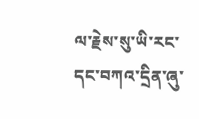ལ་རྗེས་སུ་ཡི་རང་དང་བཀའ་དྲིན་ཞུ་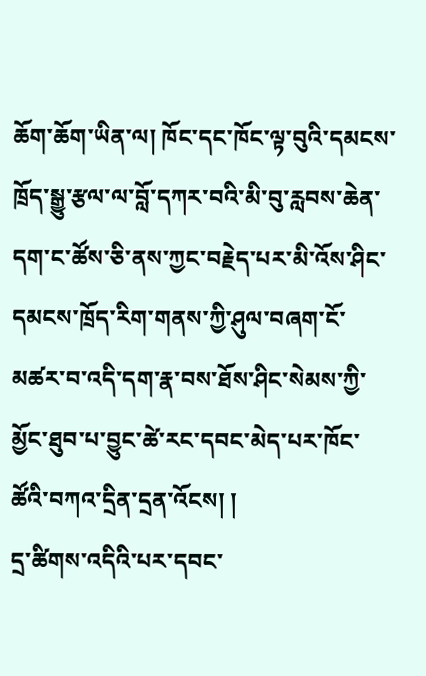ཆོག་ཆོག་ཡིན་ལ། ཁོང་དང་ཁོང་ལྟ་བུའི་དམངས་ཁྲོད་སྒྱུ་རྩལ་ལ་བློ་དཀར་བའི་མི་བུ་རླབས་ཆེན་དག་ང་ཚོས་ཅི་ནས་ཀྱང་བརྗེད་པར་མི་འོས་ཤིང་དམངས་ཁྲོད་རིག་གནས་ཀྱི་ཤུལ་བཞག་ངོ་མཚར་བ་འདི་དག་རྣ་བས་ཐོས་ཤིང་སེམས་ཀྱི་མྱོང་ཐུབ་པ་བྱུང་ཚེ་རང་དབང་མེད་པར་ཁོང་ཚོའི་བཀའ་དྲིན་དྲན་འོངས། །
དྲ་ཚིགས་འདིའི་པར་དབང་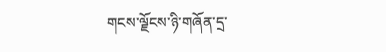གངས་ལྗོངས་ཉི་གཞོན་དྲ་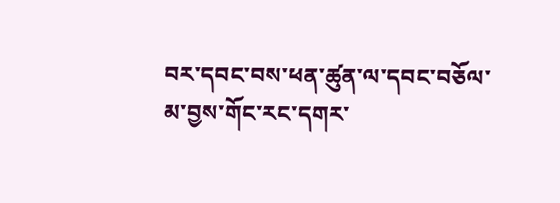བར་དབང་བས་ཕན་ཚུན་ལ་དབང་བཅོལ་མ་བྱས་གོང་རང་དགར་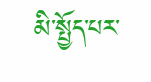མི་སྤྱོད་པར་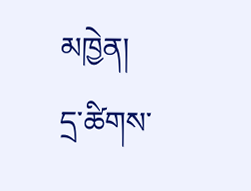མཁྱེན།
དྲ་ཚིགས་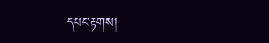དཔང་རྟགས།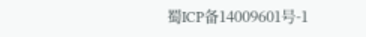蜀ICP备14009601号-1